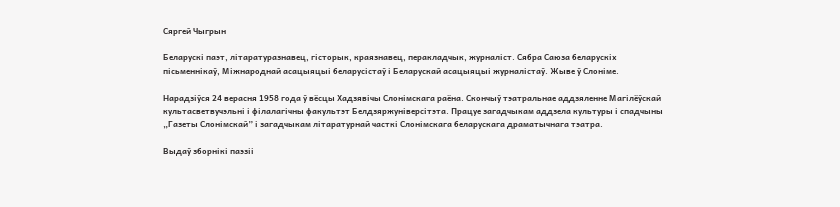Сяргей Чыгрын

Беларускі паэт, літаратуразнавец, гісторык, краязнавец, перакладчык, журналіст. Сябра Саюза беларускіх пісьменнікаў, Міжнароднай асацыяцыі беларусістаў і Беларускай асацыяцыі журналістаў. Жыве ў Слоніме.

Нарадзіўся 24 верасня 1958 года ў вёсцы Хадзявічы Слонімскага раёна. Скончыў тэатральнае аддзяленне Магілёўскай культасветвучэльні і філалагічны факультэт Белдзяржуніверсітэта. Працуе загадчыкам аддзела культуры і спадчыны „Газеты Слонімскай” і загадчыкам літаратурнай часткі Слонімскага беларускага драматычнага тэатра.

Выдаў зборнікі паэзіі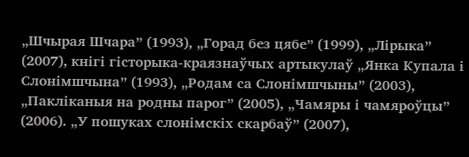„Шчырая Шчара” (1993), „Горад без цябе” (1999), „Лірыка” (2007), кнігі гісторыка-краязнаўчых артыкулаў „Янка Купала і Слонімшчына” (1993), „Родам са Слонімшчыны” (2003), „Пакліканыя на родны парог” (2005), „Чамяры і чамяроўцы” (2006). „У пошуках слонімскіх скарбаў” (2007),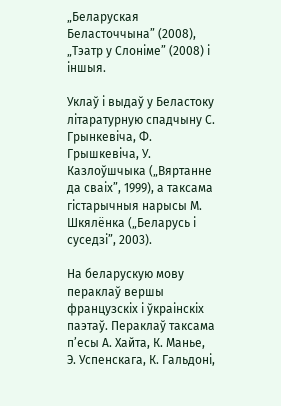„Беларуская Беласточчына” (2008), „Тэатр у Слоніме” (2008) і іншыя.

Уклаў і выдаў у Беластоку літаратурную спадчыну С. Грынкевіча, Ф. Грышкевіча, У. Казлоўшчыка („Вяртанне да сваіх”, 1999), а таксама гістарычныя нарысы М. Шкялёнка („Беларусь і суседзі”, 2003).

На беларускую мову пераклаў вершы французскіх і ўкраінскіх паэтаў. Пераклаў таксама п’есы А. Хайта, К. Манье, Э. Успенскага, К. Гальдоні,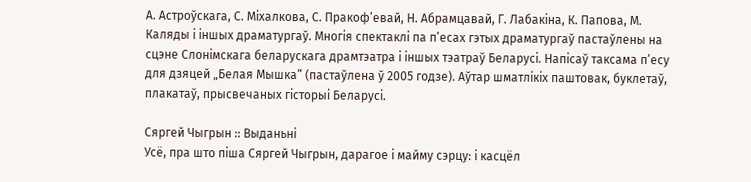А. Астроўскага, С. Міхалкова, С. Пракоф’евай, Н. Абрамцавай, Г. Лабакіна, К. Папова, М. Каляды і іншых драматургаў. Многія спектаклі па п’есах гэтых драматургаў пастаўлены на сцэне Слонімскага беларускага драмтэатра і іншых тэатраў Беларусі. Напісаў таксама п’есу для дзяцей „Белая Мышка” (пастаўлена ў 2005 годзе). Аўтар шматлікіх паштовак, буклетаў, плакатаў, прысвечаных гісторыі Беларусі.

Сяргей Чыгрын :: Выданьні
Усё, пра што піша Сяргей Чыгрын, дарагое і майму сэрцу: і касцёл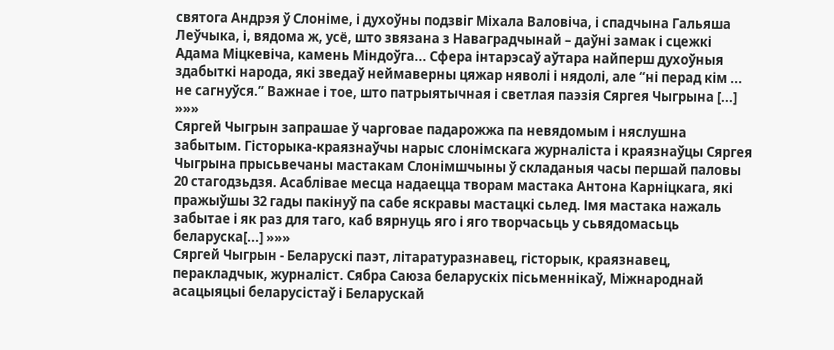святога Андрэя ў Слоніме, і духоўны подзвіг Міхала Валовіча, і спадчына Гальяша Леўчыка, і, вядома ж, усё, што звязана з Наваградчынай – даўні замак і сцежкі Адама Міцкевіча, камень Міндоўга... Сфера інтарэсаў аўтара найперш духоўныя здабыткі народа, які зведаў неймаверны цяжар няволі і нядолі, але “ні перад кім ... не сагнуўся.” Важнае і тое, што патрыятычная і светлая паэзія Сяргея Чыгрына [...] »»»
Сяргей Чыгрын запрашае ў чарговае падарожжа па невядомым і няслушна забытым. Гісторыка-краязнаўчы нарыс слонімскага журналіста і краязнаўцы Сяргея Чыгрына прысьвечаны мастакам Слонімшчыны ў складаныя часы першай паловы 20 стагодзьдзя. Асаблівае месца надаецца творам мастака Антона Карніцкага, які пражыўшы 32 гады пакінуў па сабе яскравы мастацкі сьлед. Імя мастака нажаль забытае і як раз для таго, каб вярнуць яго і яго творчасьць у сьвядомасьць беларуска[...] »»»
Сяргей Чыгрын - Беларускі паэт, літаратуразнавец, гісторык, краязнавец, перакладчык, журналіст. Сябра Саюза беларускіх пісьменнікаў, Міжнароднай асацыяцыі беларусістаў і Беларускай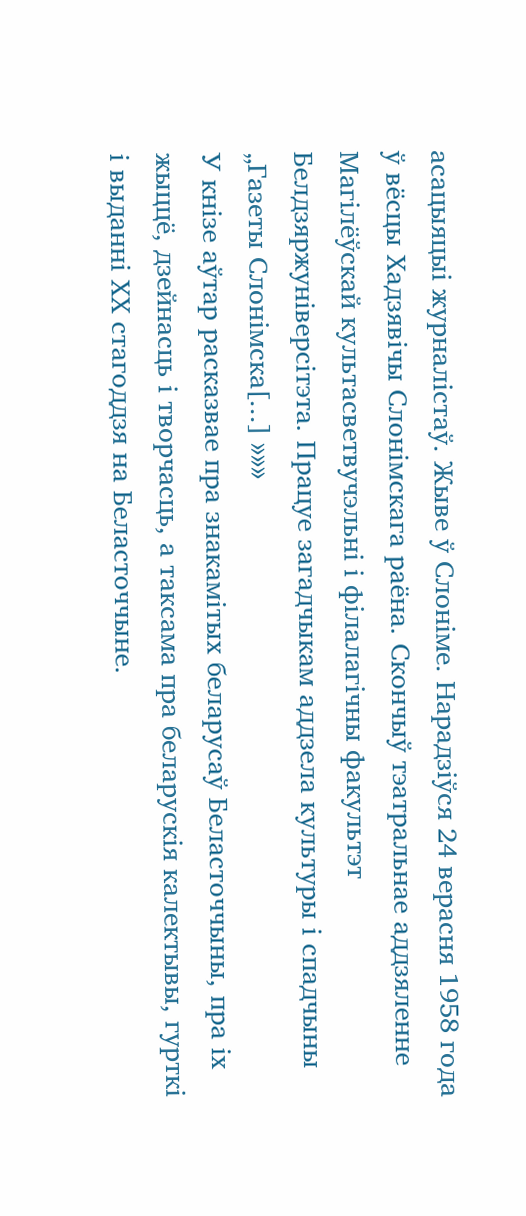асацыяцыі журналістаў. Жыве ў Слоніме. Нарадзіўся 24 верасня 1958 года ў вёсцы Хадзявічы Слонімскага раёна. Скончыў тэатральнае аддзяленне Магілёўскай культасветвучэльні і філалагічны факультэт Белдзяржуніверсітэта. Працуе загадчыкам аддзела культуры і спадчыны „Газеты Слонімска[...] »»»
У кнізе аўтар расказвае пра знакамітых беларусаў Беласточчыны, пра іх жыццё, дзейнасць і творчасць, а таксама пра беларускія калектывы, гурткі і выданні ХХ стагоддзя на Беласточчыне.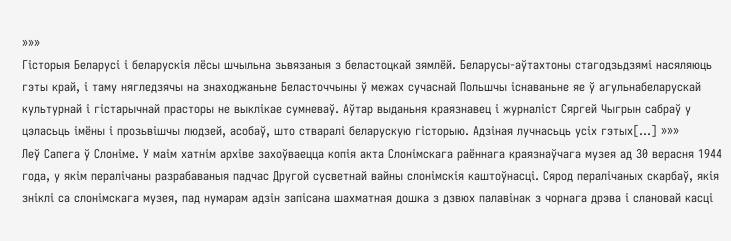»»»
Гісторыя Беларусі і беларускія лёсы шчыльна зьвязаныя з беластоцкай зямлёй. Беларусы-аўтахтоны стагодзьдзямі насяляюць гэты край, і таму нягледзячы на знаходжаньне Беласточчыны ў межах сучаснай Польшчы існаваньне яе ў агульнабеларускай культурнай і гістарычнай прасторы не выклікае сумневаў. Аўтар выданьня краязнавец і журналіст Сяргей Чыгрын сабраў у цэласьць імёны і прозьвішчы людзей, асобаў, што стваралі беларускую гісторыю. Адзіная лучнасьць усіх гэтых[...] »»»
Леў Сапега ў Слоніме. У маім хатнім архіве захоўваецца копія акта Слонімскага раённага краязнаўчага музея ад 30 верасня 1944 года, у якім пералічаны разрабаваныя падчас Другой сусветнай вайны слонімскія каштоўнасці. Сярод пералічаных скарбаў, якія зніклі са слонімскага музея, пад нумарам адзін запісана шахматная дошка з дзвюх палавінак з чорнага дрэва і слановай касці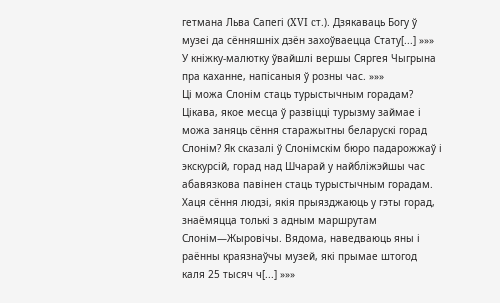гетмана Льва Сапегі (XVI cт.). Дзякаваць Богу ў музеі да сённяшніх дзён захоўваецца Стату[...] »»»
У кніжку-малютку ўвайшлі вершы Сяргея Чыгрына пра каханне, напісаныя ў розны час. »»»
Ці можа Слонім стаць турыстычным горадам? Цікава, якое месца ў развіцці турызму займае і можа заняць сёння старажытны беларускі горад Слонім? Як сказалі ў Слонімскім бюро падарожжаў і экскурсій, горад над Шчарай у найбліжэйшы час абавязкова павінен стаць турыстычным горадам. Хаця сёння людзі, якія прыязджаюць у гэты горад, знаёмяцца толькі з адным маршрутам Слонім—Жыровічы. Вядома, наведваюць яны і раённы краязнаўчы музей, які прымае штогод каля 25 тысяч ч[...] »»»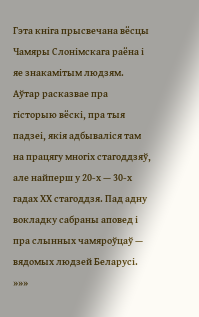Гэта кніга прысвечана вёсцы Чамяры Слонімскага раёна і яе знакамітым людзям. Аўтар расказвае пра гісторыю вёскі, пра тыя падзеі, якія адбываліся там на працягу многіх стагоддзяў, але найперш у 20-х — 30-х гадах ХХ стагоддзя. Пад адну вокладку сабраны аповед і пра слынных чамяроўцаў — вядомых людзей Беларусі. »»»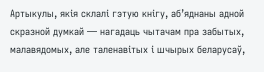Артыкулы, якія склалі гэтую кнігу, аб’яднаны адной скразной думкай — нагадаць чытачам пра забытых, малавядомых, але таленавітых і шчырых беларусаў,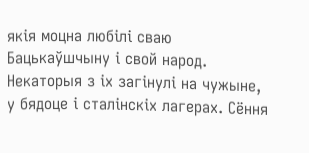якія моцна любілі сваю Бацькаўшчыну і свой народ. Некаторыя з іх загінулі на чужыне, у бядоце і сталінскіх лагерах. Сёння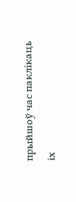прыйшоў час паклікаць іх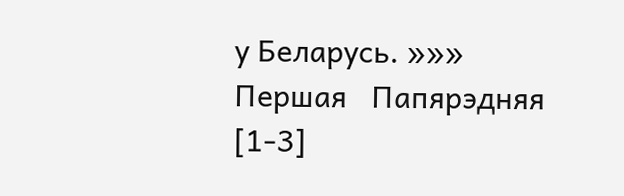у Беларусь. »»»
Першая   Папярэдняя   [1-3]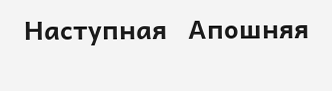Наступная   Апошняя